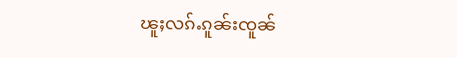ၽူႈလၵ်ႉၵူၼ်းၸူၼ်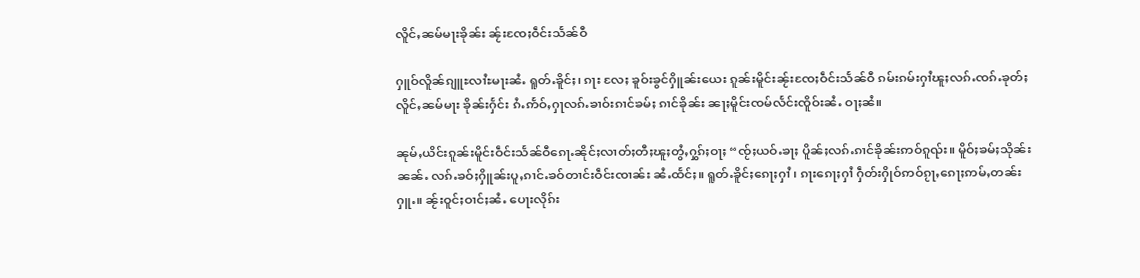လိူင်ႇၼမ်မႃးၶိုၼ်း ၼႂ်းၸႄႈဝဵင်းသႅၼ်ဝီ

ႁူဝ်လိူၼ်ၵျူႊလၢႆႊမႃးၼႆႉ ရူတ်ႉၶိူင်ႈ၊ ၵႃး လႄႈ ၶူဝ်းၶွင်ႁိူၼ်းယေး ၵူၼ်းမိူင်းၼႂ်းၸႄႈဝဵင်းသႅၼ်ဝီ ၵမ်းၵမ်းႁၢႆၽူႈလၵ်ႉၸၵ်ႉၶုတ်ႈ လိူင်ႇၼမ်မႃး ၶိုၼ်းႁႅင်း ၵႆႉဢႅဝ်ႇႁႃလၵ်ႉၶၢဝ်းၵၢင်ၶမ်ႈ ၵၢင်ၶိုၼ်း ၼႃႈမိူင်းၸမ်လႅင်းၸိူဝ်းၼႆႉ ဝႃႈၼႆ။

ၼုမ်ႇယိင်းၵူၼ်းမိူင်းဝဵင်းသႅၼ်ဝီၵေႃႉၼိုင်ႈလၢတ်ႈတီႈၽူႈတွႆႇႁွၵ်ႈဝႃႈ “ၸႂ်ႈယဝ်ႉၶႃႈ ပိူၼ်ႈလၵ်ႉၵၢင်ၶိုၼ်းဢဝ်ၵူၺ်း။ မိူဝ်ႈၶမ်ႈသိုၼ်းၼၼ်ႉ လၵ်ႉၶဝ်ႈႁိူၼ်းပူႇၵၢင်ႉၶဝ်တၢင်းဝဵင်းၸၢၼ်း ၼႆႉထႅင်ႈ။ ရူတ်ႉၶိူင်ႈၵေႃႈႁၢႆ ၊ ၵႃးၵေႃႈႁၢႆ ႁဵတ်းႁိုဝ်ဢဝ်ၵႂႃႇၵေႃႈဢမ်ႇတၼ်းႁူႉ။ ၼႂ်းဝူင်ႈဝၢင်ႈၼႆႉ ပေႃးလိုၵ်း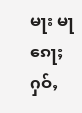မႃး မႃၵေႃႈႁဝ်ႇ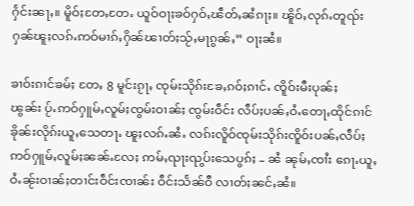ႁႅင်းၼႃႇ။ မိူဝ်ႈတႄႇတႄႉ ယူဝ်ဝႃႈၶဝ်ႁဝ်ႇၽဵတ်ႇၼႆၵႃႈ။ ၽိူဝ်ႇလုၵ်ႉတူၺ်း ႁၼ်ၽူႈလၵ်ႉဢဝ်မၢၵ်ႇႁိၼ်ၽၢတ်ႈသႂ်ႇမႃၵွၼ်ႇ” ဝႃႈၼႆ။

ၶၢဝ်းၵၢင်ၶမ်ႈ တႄႇ 8 မူင်းၵႂႃႇ ၸုမ်းသိုၵ်းၶႄႇၵဝ်ႈၵၢင်ႉ ၸိူဝ်းမီးပုၼ်ႈၽွၼ်း ပႂ်ႉဢဝ်ႁူမ်ႇလူမ်ႈၸွမ်းဝၢၼ်ႈ ၸွမ်းဝဵင်း လဵပ်ႈပၼ်ႇဝႆႉတေႃႇထိုင်ၵၢင်ၶိုၼ်းလိုၵ်းယူႇသေတႃႉ ၽူႈလၵ်ႉၼႆႉ လၵ်းလိူဝ်ၸုမ်းသိုၵ်းၸိူဝ်းပၼ်ႇလဵပ်ႈ ဢဝ်ႁူမ်ႇလူမ်ႈၼၼ်ႉလႄႈ ဢမ်ႇၺႃးၺွပ်းသေပွၵ်ႈ – ၼႆ ၼုမ်ႇၸၢႆး ၵေႃႉယူႇဝႆႉၼႂ်းဝၢၼ်ႈတၢင်းဝဵင်းၸၢၼ်း ဝဵင်းသႅၼ်ဝီ လၢတ်ႈၼင်ႇၼႆ။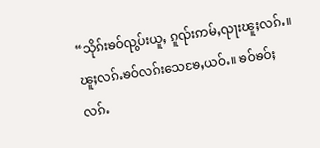“သိုၵ်းၶဝ်ၺွပ်းယူႇ ၵူၺ်းဢမ်ႇၺႃးၽူႈလၵ်ႉ။ ၽူႈလၵ်ႉၶဝ်လၵ်းသေၶႄႇယဝ်ႉ။ ၶဝ်ၶဝ်ႈလၵ်ႉ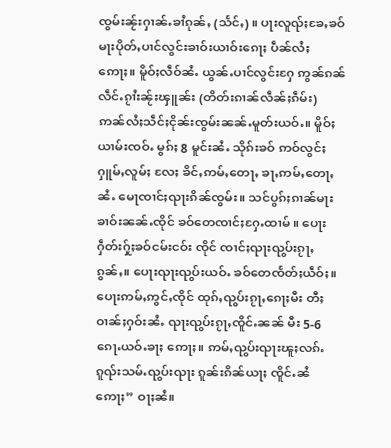ၸွမ်းၼႂ်းႁၢၼ်ႉၶၢႆၵုၼ်ႇ (သႅင်ႇ) ။ ပႃးလူၺ်ႈၶႄႇၶဝ်မႃးပိုတ်ႇပၢင်လွင်းၶၢဝ်းယၢဝ်းၵေႃႈ ပဵၼ်လႆႈဢေႃႈ။ မိူဝ်ႈလဵဝ်ၼႆႉ ယွၼ်ႉပၢင်လွင်းႁႄ ဢွၼ်ၵၼ် လဵင်ႉၵႂၢႆးၼႂ်းၾူၼ်း (တိတ်းၵၢၼ်လဵၼ်ႈၵဵမ်း) ဢၼ်လႆႈသဵင်ႈငိုၼ်းၸွမ်းၼၼ်ႉမူတ်းယဝ်ႉ။ မိူဝ်ႈယၢမ်းၸဝ်ႉ မွၵ်ႈ 8 မူင်းၼႆႉ သိုၵ်းၶဝ် ဢဝ်လွင်ႈႁူမ်ႇလူမ်ႈ လႄႈ ၶိင်ႇဢမ်ႇတေႃႇ ၶႃႇဢမ်ႇတေႃႇၼႆႉ မေႃၸၢင်ႈၺႃးၵိၼ်ၸွမ်း။ သင်ပွၵ်ႈၵၢၼ်မႃးၶၢဝ်းၼၼ်ႉၸိုင် ၶဝ်တေၸၢင်ႈႁႄႉထၢမ် ။ ပေႃးႁဵတ်းႁႂ်ႈၶဝ်ငမ်းငဝ်း ၸိုင် ၸၢင်ႈၺႃးၺွပ်းၵႂႃႇၵွၼ်ႇ။ ပေႃးၺႃးၺွပ်းယဝ်ႉ ၶဝ်တေၸႅတ်ႈယဵဝ်ႈ။ ပေႃးဢမ်ႇဢွင်ႇၸိုင် ထုၵ်ႇၺွပ်းၵႂႃႇၵေႃႈမီး တီႈဝၢၼ်ႈႁဝ်းၼႆႉ ၺႃးၺွပ်းၵႂႃႇၸိူင်ႉၼၼ် မီး 5-6 ၵေႃႉယဝ်ႉၶႃႈ ဢေႃႈ။ ဢမ်ႇၺွပ်းၺႃးၽူႈလၵ်ႉ ၵူၺ်းသမ်ႉၺွပ်းၺႃး ၵူၼ်းၵိၼ်ယႃႈ ၸိူင်ႉၼႆဢေႃႈ” ဝႃႈၼႆ။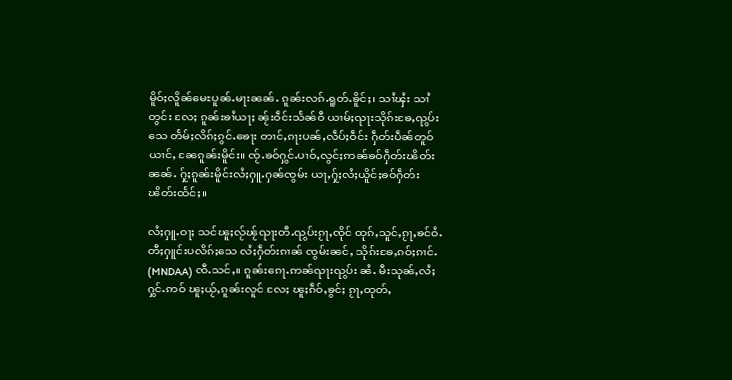မိူဝ်ႈလိူၼ်မေႊပူၼ်ႉမႃးၼၼ်ႉ ၵူၼ်းလၵ်ႉရူတ်ႉၶိူင်ႈ၊ သၢႆၾႆး သၢႆတွင်း လႄႈ ၵူၼ်းၶၢႆယႃႈ ၼႂ်းဝဵင်းသႅၼ်ဝီ ယၢမ်ႈၺႃးသိုၵ်းၶႄႇၺွပ်းသေ တႅမ်ႈလိၵ်ႈၵွင်ႉၶေႃး တၢင်ႇၵႃးပၼ်ႇလဵပ်ႈဝဵင်း ႁဵတ်းပဵၼ်တူဝ်ယၢင်ႇ ၼႄၵူၼ်းမိူင်း။ ၸႂ်ႉၶဝ်ႁွင်ႉပၢဝ်ႇလွင်ႈဢၼ်ၶဝ်ႁဵတ်းၽိတ်းၼၼ်ႉ ႁႂ်ႈၵူၼ်းမိူင်းလႆႈႁူႉႁၼ်ၸွမ်း ယႃႇႁႂ်ႈလႆႈယိူင်ႈၶဝ်ႁဵတ်းၽိတ်းထႅင်ႈ။

လႆႈႁူႉဝႃႈ သင်ၽူႈလႂ်ၽႂ်ၺႃးတီႉၺွပ်းၵႂႃႇၸိုင် ထုၵ်ႇသူင်ႇၵႂႃႇၶင်ဝႆႉ တီႈႁူင်းပလိၵ်ႈသေ လႆႈႁဵတ်းၵၢၼ် ၸွမ်းၼင်ႇ သိုၵ်းၶႄႇၵဝ်ႈၵၢင်ႉ (MNDAA) ၸီႉသင်ႇ။ ၵူၼ်းၵေႃႉဢၼ်ၺႃးၺွပ်း ၼႆႉ မီးသုၼ်ႇလႆႈႁွင်ႉဢဝ် ၽူႈယႂ်ႇၵူၼ်းလူင် လႄႈ ၽူႈၵဵဝ်ႇၶွင်ႈ ၵႂႃႇထုတ်ႇ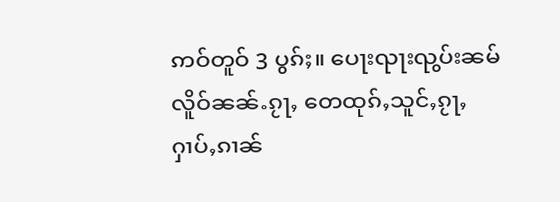ဢဝ်တူဝ် 3 ပွၵ်ႈ။ ပေႃးၺႃးၺွပ်းၼမ်လိူဝ်ၼၼ်ႉၵႂႃႇ တေထုၵ်ႇသူင်ႇၵႂႃႇ ႁၢပ်ႇၵၢၼ်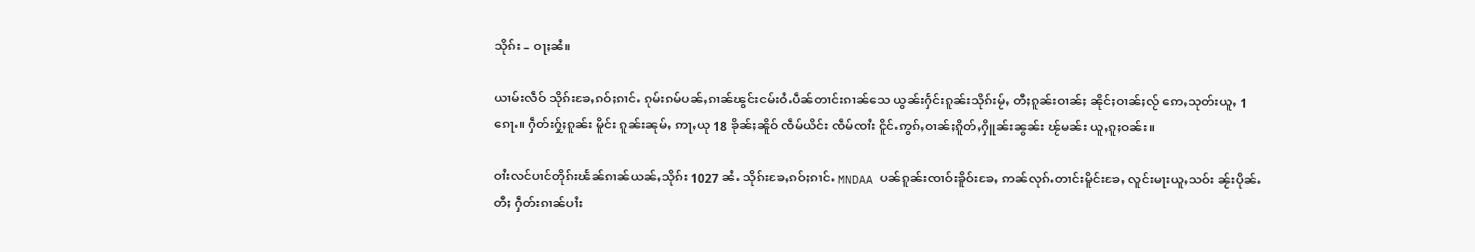သိုၵ်း – ဝႃႈၼႆ။

ယၢမ်းလဵဝ် သိုၵ်းၶႄႇၵဝ်ႈၵၢင်ႉ ၵုမ်းၵမ်ပၼ်ႇၵၢၼ်ၽွင်းငမ်းဝႆႉပဵၼ်တၢင်းၵၢၼ်သေ ယွၼ်းႁႅင်းၵူၼ်းသိုၵ်းမႂ်ႇ တီႈၵူၼ်းဝၢၼ်ႈ ၼိုင်ႈဝၢၼ်ႈလႂ် ဢေႇသုတ်းယူႇ 1 ၵေႃႉ။ ႁဵတ်းႁႂ်ႈၵူၼ်း မိူင်း ၵူၼ်းၼုမ်ႇ ဢႃႇယု 18 ၶိုၼ်ႈၼိူဝ် ၸဵမ်ယိင်း ၸဵမ်ၸၢႆး ငိူင်ႉဢွၵ်ႇဝၢၼ်ႈၵိူတ်ႇႁိူၼ်းၼွၼ်း ၽႂ်မၼ်း ယူႇၵူႈဝၼ်း။

ဝၢႆးလင်ပၢင်တိုၵ်းၽႅၼ်ၵၢၼ်ယၼ်ႇသိုၵ်း 1027 ၼႆႉ သိုၵ်းၶႄႇၵဝ်ႈၵၢင်ႉ MNDAA ပၼ်ၵူၼ်းၸၢဝ်းၶိူဝ်းၶႄႇ ဢၼ်လုၵ်ႉတၢင်းမိူင်းၶႄႇ လူင်းမႃးယူႇသဝ်း ၼႂ်းပိုၼ်ႉတီႈ ႁဵတ်းၵၢၼ်ပၢႆး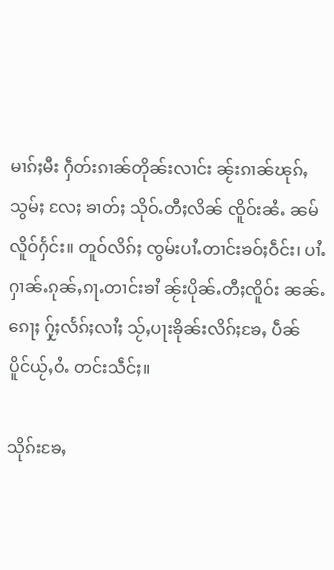မၢၵ်ႈမီး ႁဵတ်းၵၢၼ်တိုၼ်းလၢင်း ၼႂ်းၵၢၼ်ၽုၵ်ႇသွမ်ႈ လႄႈ ၶၢတ်ႈ သိုဝ်ႉတီႈလိၼ် ၸိူဝ်းၼႆႉ ၼမ်လိူဝ်ႁႅင်း။ တူဝ်လိၵ်ႈ ၸွမ်းပၢႆႉတၢင်းၶဝ်ႈဝဵင်း၊ ပၢႆႉႁၢၼ်ႉၵုၼ်ႇၵႃႉတၢင်းၶၢႆ ၼႂ်းပိုၼ်ႉတီႈၸိူဝ်း ၼၼ်ႉၵေႃႈ ႁႂ်ႈလႅၵ်ႈလၢႆႈ သႂ်ႇပႃးၶိုၼ်းလိၵ်ႈၶႄႇ ပဵၼ်ပိူင်ယႂ်ႇဝႆႉ တင်းသဵင်ႈ။

သိုၵ်းၶႄႇ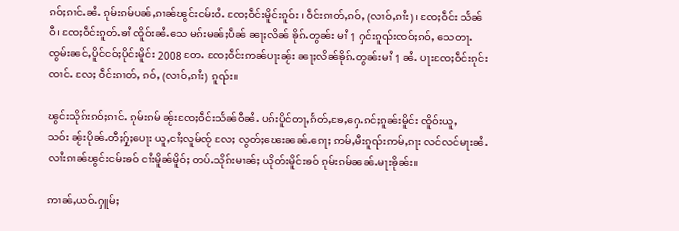ၵဝ်ႈၵၢင်ႉၼႆႉ ၵုမ်းၵမ်ပၼ်ႇၵၢၼ်ၽွင်းငမ်းဝႆႉ ၸႄႈဝဵင်းမိူင်းၵူဝ်း ၊ ဝဵင်းၵၢတ်ႇၵဝ်ႇ (လၢဝ်ႇၵၢႆး)၊ ၸႄႈဝဵင်း သႅၼ်ဝီ၊ ၸႄႈဝဵင်းၵူတ်ႉၶၢႆ ၸိူဝ်းၼႆႉသေ မၵ်းမၼ်ႈပဵၼ် ၼႃႈလိၼ် ၶိုၵ်ႉတွၼ်း မၢႆ 1 ႁင်းၵူၺ်းၸဝ်ႈၵဝ်ႇ သေတႃႉ ၸွမ်းၼင်ႇပိူင်ငဝ်ႈပိုင်းမိူင်း 2008 တႄႉ ၸႄႈဝဵင်းဢၼ်ပႃးၼႂ်း ၼႃႈလိၼ်ၶိုၵ်ႉတွၼ်းမၢႆ 1 ၼႆႉ ပႃးၸႄႈဝဵင်းၵုင်းၸၢင်ႉ လႄႈ ဝဵင်းၵၢတ်ႇ ၵဝ်ႇ (လၢဝ်ႇၵၢႆး) ၵူၺ်း။

ၽွင်းသိုၵ်းၵဝ်ႈၵၢင်ႉ ၵုမ်းၵမ် ၼႂ်းၸႄႈဝဵင်းသႅၼ်ဝီၼႆႉ ပၵ်းပိူင်တႃႇၵႅတ်ႇၶႄႇႁေႉၵင်ႈၵူၼ်းမိူင်း ၸိူဝ်းယူႇသဝ်း ၼႂ်းပိုၼ်ႉတီႈႁႂ်ႈပေႃး ယူႇငၢႆႈလူမ်ၸႂ် လႄႈ လွတ်ႈၽေးၼၼ်ႉၵေႃႈ ဢမ်ႇမီးၵူၺ်းဢမ်ႇၵႃး လင်လင်မႃးၼႆႉ လၢႆးၵၢၼ်ၽွင်းငမ်းၶဝ် ငၢႆးမိူၼ်မိူဝ်ႈ တပ်ႉသိုၵ်းမၢၼ်ႈ ယိုတ်းမိူင်းၶဝ် ၵုမ်းၵမ်ၼၼ်ႉမႃးၶိုၼ်း။

ဢၢၼ်ႇယဝ်ႉႁူမ်ႈ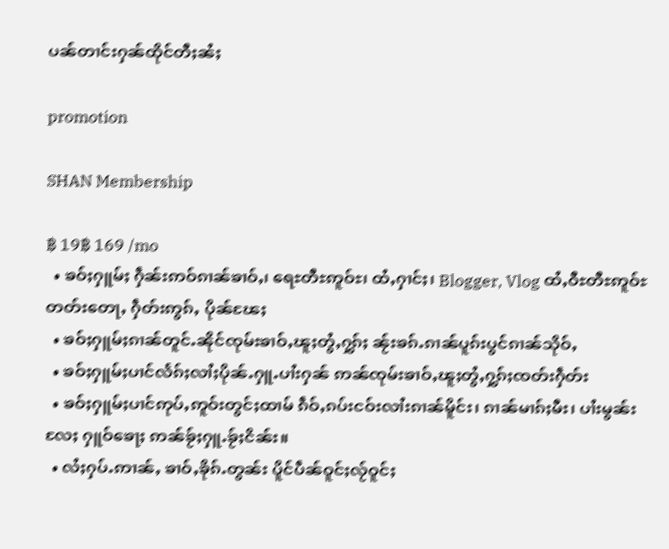ပၼ်တၢင်းႁၼ်ထိုင်တီႈၼႆႈ

promotion

SHAN Membership

฿ 19฿ 169 /mo
  • ၶဝ်ႈႁူမ်ႈ ႁဵၼ်းဢဝ်ၵၢၼ်ၶၢဝ်ႇ၊ ရေႊတီႊဢူဝ်ႊ၊ ထႆႇႁၢင်ႈ၊ Blogger, Vlog ထႆႇဝီႊတီႊဢူဝ်ႊ တတ်းတေႃႇ ႁဵတ်းဢွၵ်ႇ ပိုၼ်ၽႄႈ
  • ၶဝ်ႈႁူမ်ႈၵၢၼ်တူင်ႉၼိုင်ၸုမ်းၶၢဝ်ႇၽူႈတွႆႇႁွၵ်ႈ ၼႂ်းၶၵ်ႉၵၢၼ်ပူၵ်းပွင်ၵၢၼ်သိုဝ်ႇ
  • ၶဝ်ႈႁူမ်ႈပၢင်လႅၵ်ႈလၢႆႈပိုၼ်ႉႁူႉပၢႆးႁၼ် ဢၼ်ၸုမ်းၶၢဝ်ႇၽူႈတွႆႇႁွၵ်ႈၸတ်းႁဵတ်း
  • ၶဝ်ႈႁူမ်ႈပၢင်ဢုပ်ႇဢူဝ်းတွင်ႈထၢမ် ၵဵဝ်ႇၵပ်းငဝ်းလၢႆးၵၢၼ်မိူင်း၊ ၵၢၼ်မၢၵ်ႈမီး၊ ပၢႆးမွၼ်း လႄႈ ႁူဝ်ၶေႃႈ ဢၼ်ၶႂ်ႈႁူႉၶႂ်ႈငိၼ်း။
  • လႆႈႁပ်ႉဢၢၼ်ႇ ၶၢဝ်ႇၶိုၵ်ႉတွၼ်း ပိူင်ပဵၼ်ဝူင်ႈလႂ်ဝူင်ႈ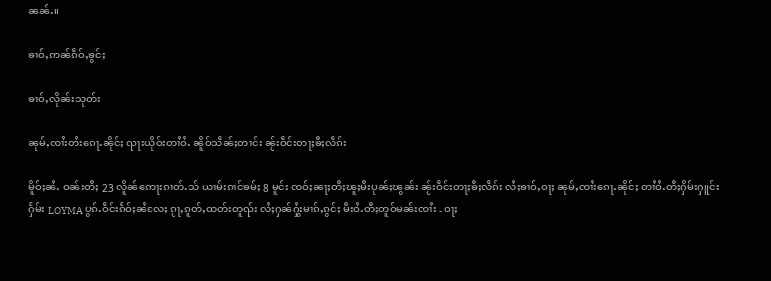ၼၼ်ႉ။

ၶၢဝ်ႇဢၼ်ၵဵဝ်ႇၶွင်ႈ

ၶၢဝ်ႇလိုၼ်းသုတ်း

ၼုမ်ႇၸၢႆးတႆးၵေႃႉၼိုင်ႈ ၺႃးယိုဝ်းတၢႆဝႆႉ ၼိူဝ်သဵၼ်ႈတၢင်း ၼႂ်းဝဵင်းတႃႈၶီႈလဵၵ်း

မိူဝ်ႈၼႆႉ ဝၼ်းတီႈ 23 လိူၼ်ဢေႃးၵၢတ်ႉသ် ယၢမ်းၵၢင်ၶမ်ႈ 8 မူင်း ၸဝ်ႈၼႃႈတီႈၽူႈမီးပုၼ်ႈၽွၼ်း ၼႂ်းဝဵင်းတႃႈၶီႈလဵၵ်း လႆႈၶၢဝ်ႇဝႃႈ ၼုမ်ႇၸၢႆးၵေႃႉၼိုင်ႈ တၢႆဝႆႉတီႈႁိမ်းႁူင်းႁႅမ်း LOYMA ပွၵ်ႉဝဵင်းၵႅဝ်ႈၼႆလႄႈ ၵႂႃႇၵူတ်ႇထတ်းတူၺ်း လႆႈႁၼ်ႁွႆးမၢၵ်ႇၵွင်ႈ မီးဝႆႉတီႈတူဝ်မၼ်းၸၢႆး - ဝႃႈ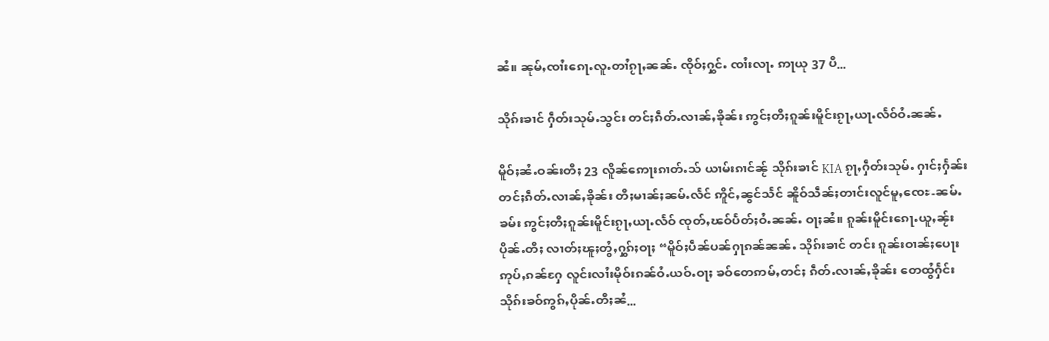ၼႆ။ ၼုမ်ႇၸၢႆးၵေႃႉလူႉတၢႆၵႂႃႇၼၼ်ႉ ၸိုဝ်ႈႁွင်ႉ ၸၢႆးလႃႉ ဢႃယု 37 ပီ...

သိုၵ်းၶၢင် ႁဵတ်းသုမ်ႉသွင်း တင်ႈၵဵတ်ႉလၢၼ်ႇၶိုၼ်း ဢွင်ႈတီႈၵူၼ်းမိူင်းၵႂႃႇယႃႉလႅဝ်ဝႆႉၼၼ်ႉ

မိူဝ်ႈၼႆႉဝၼ်းတီႈ 23 လိူၼ်ဢေႃးၵၢတ်ႉသ် ယၢမ်းၵၢင်ၼႂ် သိုၵ်းၶၢင် KIA ၵႂႃႇႁဵတ်းသုမ်ႉ ႁၢင်ႈႁႅၼ်းတင်ႈၵဵတ်ႉလၢၼ်ႇၶိုၼ်း တီႈမၢၼ်ႈၼမ်ႉလႅင် ဢိူင်ႇၼွင်သႅင် ၼိူဝ်သဵၼ်ႈတၢင်းလူင်မူႇၸေႊ-ၼမ်ႉၶမ်း ဢွင်ႈတီႈၵူၼ်းမိူင်းၵႂႃႇယႃႉလႅဝ် ၸုတ်ႇၽဝ်ပႅတ်ႈဝႆႉၼၼ်ႉ ဝႃႈၼႆ။ ၵူၼ်းမိူင်းၵေႃႉယူႇၼႂ်းပိုၼ်ႉတီႈ လၢတ်ႈၽူႈတွႆႇႁွၵ်ႈဝႃႈ “မိူဝ်ႈပဵၼ်ပၼ်ႁႃၵၼ်ၼၼ်ႉ သိုၵ်းၶၢင် တင်း ၵူၼ်းဝၢၼ်ႈပေႃးဢုပ်ႇၵၼ်ႁႄ လူင်းလၢႆးမိုဝ်းၵၼ်ဝႆႉယဝ်ႉဝႃႈ ၶဝ်တေဢမ်ႇတင်ႈ ၵဵတ်ႉလၢၼ်ႇၶိုၼ်း တေထွႆႁႅင်းသိုၵ်းၶဝ်ဢွၵ်ႇပိုၼ်ႉတီႈၼႆ...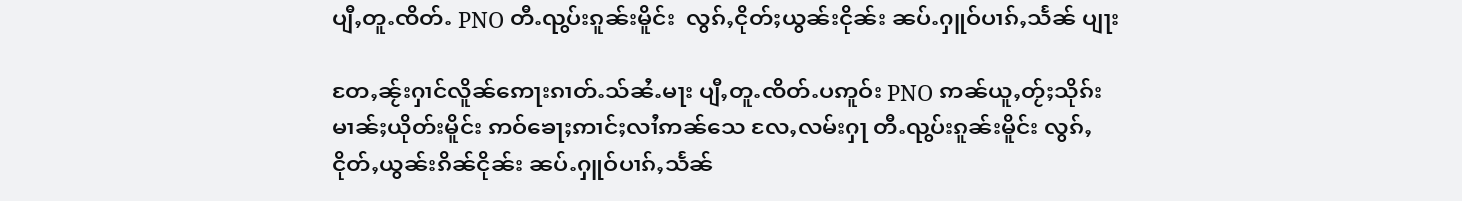ပျီႇတူႉၸိတ်ႉ PNO တီႉၺွပ်းၵူၼ်းမိူင်း  လွၵ်ႇငိုတ်ႈယွၼ်းငိုၼ်း ၼပ်ႉႁူဝ်ပၢၵ်ႇသႅၼ် ပျႃး

တႄႇၼႂ်းႁၢင်လိူၼ်ဢေႃးၵၢတ်ႉသ်ၼႆႉမႃး ပျီႇတူႉၸိတ်ႉပဢူဝ်း PNO ဢၼ်ယူႇတႂ်ႈသိုၵ်းမၢၼ်ႈယိုတ်းမိူင်း ဢဝ်ၶေႃႈဢၢင်ႈလၢႆဢၼ်သေ လႄႇလမ်းႁႃ တီႉၺွပ်းၵူၼ်းမိူင်း လွၵ်ႇငိုတ်ႇယွၼ်းၵိၼ်ငိုၼ်း ၼပ်ႉႁူဝ်ပၢၵ်ႇသႅၼ်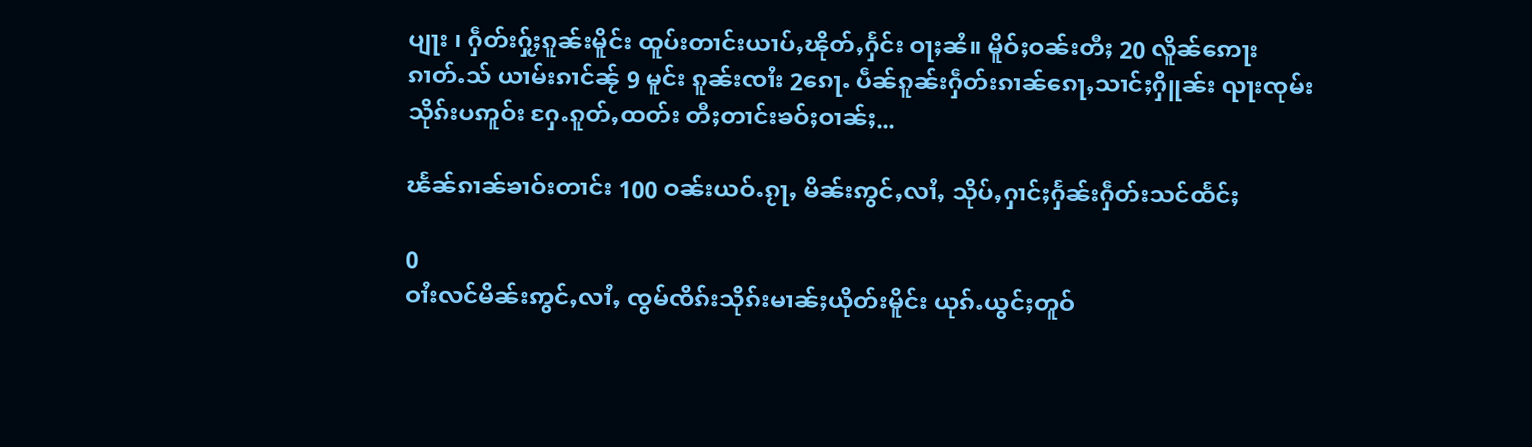ပျႃး ၊ ႁဵတ်းႁႂ်ႈၵူၼ်းမိူင်း ထူပ်းတၢင်းယၢပ်ႇၽိုတ်ႇႁႅင်း ဝႃႈၼႆ။ မိူဝ်ႈဝၼ်းတီႈ 20 လိူၼ်ဢေႃးၵၢတ်ႉသ် ယၢမ်းၵၢင်ၼႂ် 9 မူင်း ၵူၼ်းၸၢႆး 2ၵေႃႉ ပဵၼ်ၵူၼ်းႁဵတ်းၵၢၼ်ၵေႃႇသၢင်ႈႁိူၼ်း ၺႃးၸုမ်းသိုၵ်းပဢူဝ်း ႁႄႉၵူတ်ႇထတ်း တီႈတၢင်းၶဝ်ႈဝၢၼ်ႈ...

ၽႅၼ်ၵၢၼ်ၶၢဝ်းတၢင်း 100 ဝၼ်းယဝ်ႉၵႂႃႇ မိၼ်းဢွင်ႇလၢႆႇ သိုပ်ႇႁၢင်ႈႁႅၼ်းႁဵတ်းသင်ထႅင်ႈ

0
ဝၢႆးလင်မိၼ်းဢွင်ႇလၢႆႇ ၸွမ်ၸိၵ်းသိုၵ်းမၢၼ်ႈယိုတ်းမိူင်း ယုၵ်ႉယွင်ႈတူဝ်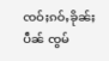ၸဝ်ႈၵဝ်ႇၶိုၼ်ႈပဵၼ် ၸွမ်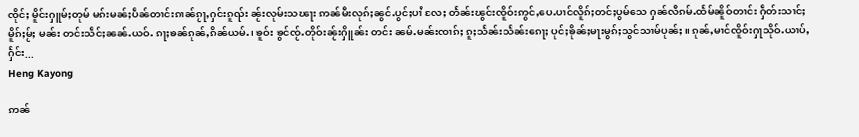ၸိုင်ႈ မိူင်းႁူမ်ႈတုမ် မၵ်းမၼ်ႈပဵၼ်တၢင်းၵၢၼ်ၵႂႃႇႁင်းၵူၺ်း ၼႂ်းလုမ်းသၽႃး ဢၼ်မီးလုၵ်ႈၼွင်ႉပွင်ႈပၢႆ လႄႈ တႅၼ်းၽွင်းၸိူဝ်းဢွင်ႇပေႉပၢင်လိူၵ်ႈတင်ႈပွမ်သေ ႁၼ်လီၵမ်ႉထႅမ်ၼိူဝ်တၢင်း ႁဵတ်းသၢင်ႈမိူၵ်ႈမႂ်ႈ မၼ်း တင်းသဵင်ႈၼၼ်ႉယဝ်ႉ ၵႃႈၶၼ်ၵုၼ်ႇၵိၼ်ယမ်ႉ၊ ၶူဝ်း ၶွင်ၸႂ်ႉတိုဝ်းၼႂ်းႁိူၼ်း တင်း ၼမ်ႉမၼ်းၸၢၵ်ႈ ၵူႈသႅၼ်းသႅၼ်းၵေႃႈ ပုင်ႈၶိုၼ်ႈမႃးမွၵ်ႈသွင်သၢမ်ပုၼ်ႈ။ ၵုၼ်ႇမၢင်ၸိူဝ်းႁႃသိုဝ်ႉယၢပ်ႇႁႅင်း...
Heng Kayong

ဢၼ်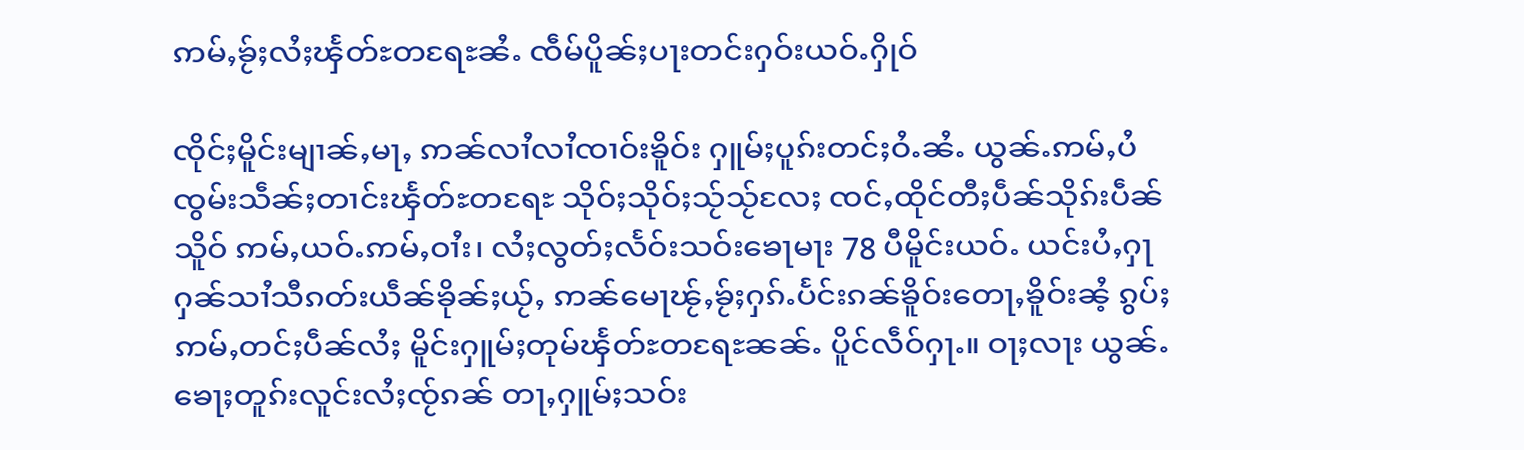ဢမ်ႇၶႂ်ႈလႆႈၾႅတ်ႊတရႄႊၼႆႉ ၸဵမ်ပိူၼ်ႈပႃးတင်းႁဝ်းယဝ်ႉႁိုဝ်

ၸိုင်ႈမိူင်းမျၢၼ်ႇမႃႇ ဢၼ်လၢႆလၢႆၸၢဝ်းၶိူဝ်း ႁူမ်ႈပူၵ်းတင်ႈဝႆႉၼႆႉ ယွၼ်ႉဢမ်ႇပႆၸွမ်းသဵၼ်ႈတၢင်းၾႅတ်ႊတရႄႊ သိုဝ်ႈသိုဝ်ႈသႂ်သႂ်လႄႈ ၸင်ႇထိုင်တီႈပဵၼ်သိုၵ်းပဵၼ်သိူဝ် ဢမ်ႇယဝ်ႉဢမ်ႇဝၢႆး၊ လႆႈလွတ်ႈလႅဝ်းသဝ်းၶေႃမႃး 78 ပီမိူင်းယဝ်ႉ ယင်းပႆႇႁႃႁၼ်သၢႆသီၵတ်းယဵၼ်ၶိုၼ်ႈယႂ်ႇ ဢၼ်မေႃၽႂ်ႇၶႂ်ႈႁၵ်ႉပႅင်းၵၼ်ၶိူဝ်းတေႃႇၶိူဝ်းၼႆ့ ၵွပ်ႈ ဢမ်ႇတင်ႈပဵၼ်လႆႈ မိူင်းႁူမ်ႈတုမ်ၾႅတ်ႊတရႄႊၼၼ်ႉ ပိူင်လဵဝ်ႁႃႉ။ ဝႃႈလႃး ယွၼ်ႉၶေႃႈတူၵ်းလူင်းလႆႈၸႂ်ၵၼ် တႃႇႁူမ်ႈသဝ်း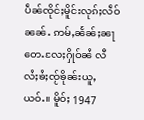ပဵၼ်ၸိုင်ႈမိူင်းလုၵ်ႈလဵဝ်ၼၼ်ႉ ဢမ်ႇၼႅၼ်ႈၼႃတေႉလႄႈႁိုဝ်ၼႆ လီလႆႈၶႆႈၸႂ်ၶိုၼ်းယူႇယဝ်ႉ။ မိူဝ်ႈ 1947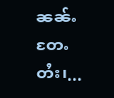ၼၼ်ႉတႄႉ တႆး၊...